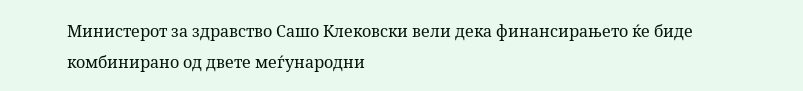Министерот за здравство Сашо Клековски вели дека финансирањето ќе биде комбинирано од двете меѓународни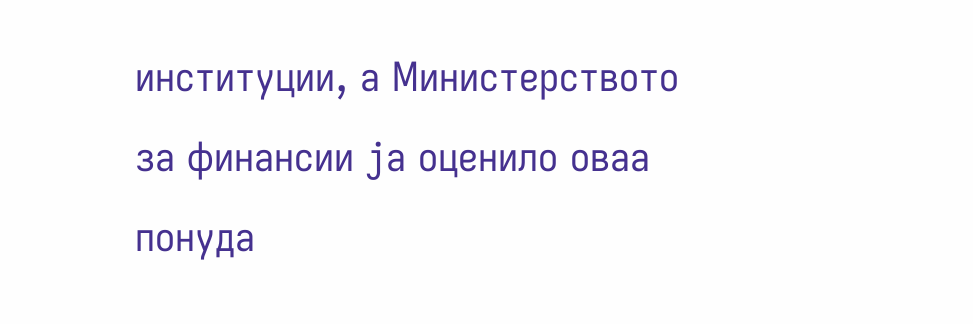институции, а Министерството за финансии ја оценило оваа понуда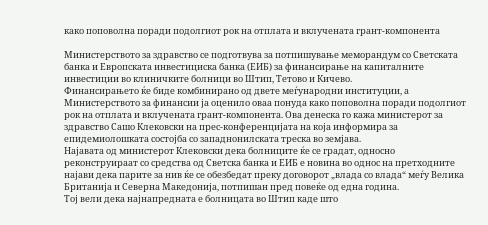како поповолна поради подолгиот рок на отплата и вклучената грант-компонента

Министерството за здравство се подготвува за потпишување меморандум со Светската банка и Европската инвестициска банка (ЕИБ) за финансирање на капиталните инвестиции во клиничките болници во Штип, Тетово и Кичево.
Финансирањето ќе биде комбинирано од двете меѓународни институции, а Министерството за финансии ја оценило оваа понуда како поповолна поради подолгиот рок на отплата и вклучената грант-компонента. Ова денеска го кажа министерот за здравство Сашо Клековски на прес-конференцијата на која информира за епидемиолошката состојба со западнонилската треска во земјава.
Најавата од министерот Клековски дека болниците ќе се градат, односно реконструираат со средства од Светска банка и ЕИБ е новина во однос на претходните најави дека парите за нив ќе се обезбедат преку договорот „влада со влада“ меѓу Велика Британија и Северна Македонија, потпишан пред повеќе од една година.
Тој вели дека најнапредната е болницата во Штип каде што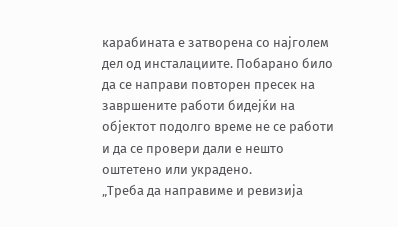карабината е затворена со најголем дел од инсталациите. Побарано било да се направи повторен пресек на завршените работи бидејќи на објектот подолго време не се работи и да се провери дали е нешто оштетено или украдено.
„Треба да направиме и ревизија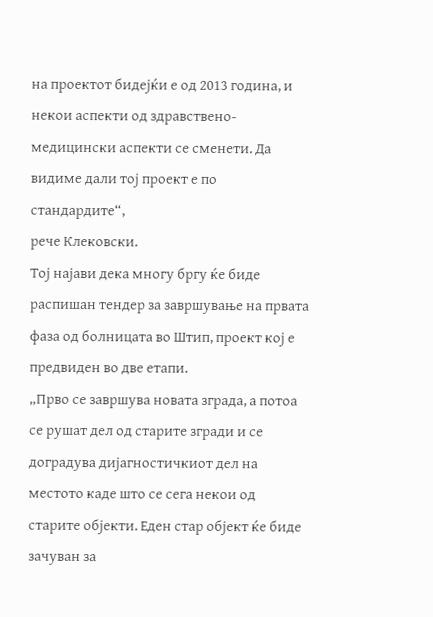на проектот бидејќи е од 2013 година, и некои аспекти од здравствено-медицински аспекти се сменети. Да видиме дали тој проект е по стандардите“,
рече Клековски.
Тој најави дека многу бргу ќе биде распишан тендер за завршување на првата фаза од болницата во Штип, проект кој е предвиден во две етапи.
„Прво се завршува новата зграда, а потоа се рушат дел од старите згради и се доградува дијагностичкиот дел на местото каде што се сега некои од старите објекти. Еден стар објект ќе биде зачуван за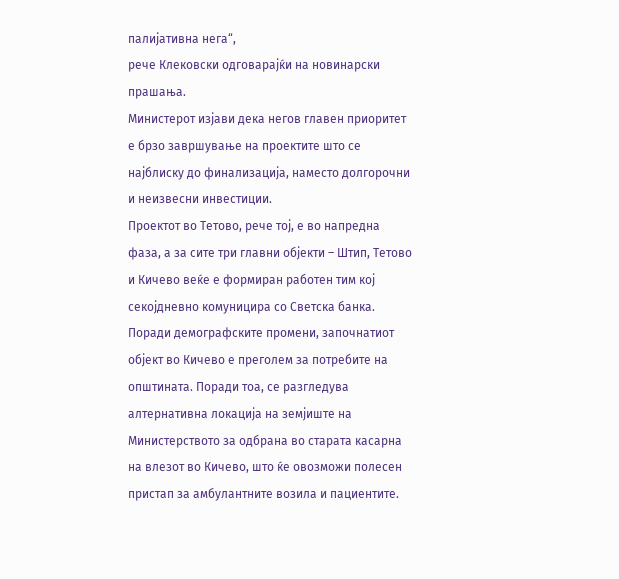палијативна нега“,
рече Клековски одговарајќи на новинарски прашања.
Министерот изјави дека негов главен приоритет е брзо завршување на проектите што се најблиску до финализација, наместо долгорочни и неизвесни инвестиции.
Проектот во Тетово, рече тој, е во напредна фаза, а за сите три главни објекти – Штип, Тетово и Кичево веќе е формиран работен тим кој секојдневно комуницира со Светска банка.
Поради демографските промени, започнатиот објект во Кичево е преголем за потребите на општината. Поради тоа, се разгледува алтернативна локација на земјиште на Министерството за одбрана во старата касарна на влезот во Кичево, што ќе овозможи полесен пристап за амбулантните возила и пациентите.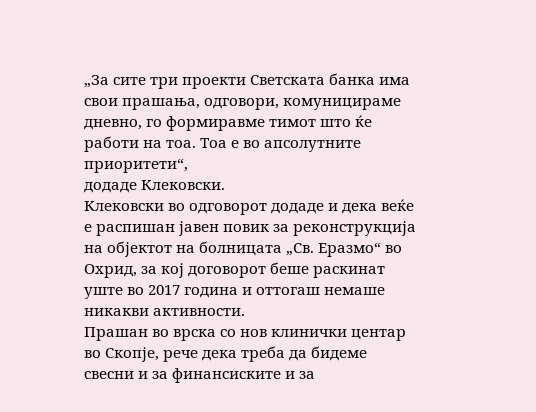„За сите три проекти Светската банка има свои прашања, одговори, комуницираме дневно, го формиравме тимот што ќе работи на тоа. Тоа е во апсолутните приоритети“,
додаде Клековски.
Клековски во одговорот додаде и дека веќе е распишан јавен повик за реконструкција на објектот на болницата „Св. Еразмо“ во Охрид, за кој договорот беше раскинат уште во 2017 година и оттогаш немаше никакви активности.
Прашан во врска со нов клинички центар во Скопје, рече дека треба да бидеме свесни и за финансиските и за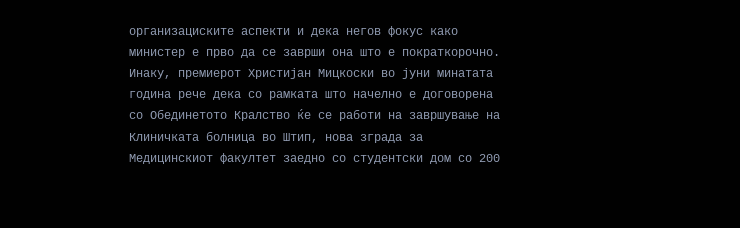организациските аспекти и дека негов фокус како министер е прво да се заврши она што е пократкорочно.
Инаку, премиерот Христијан Мицкоски во јуни минатата година рече дека со рамката што начелно е договорена со Обединетото Кралство ќе се работи на завршување на Клиничката болница во Штип, нова зграда за Медицинскиот факултет заедно со студентски дом со 200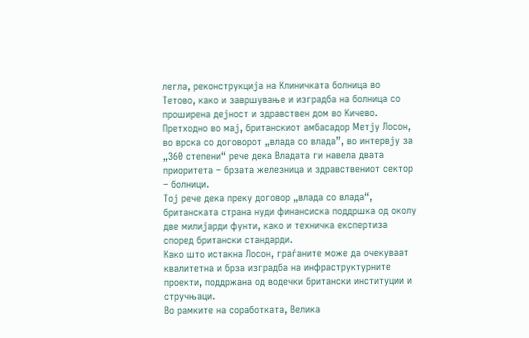легла, реконструкција на Клиничката болница во Тетово, како и завршување и изградба на болница со проширена дејност и здравствен дом во Кичево.
Претходно во мај, британскиот амбасадор Метју Лосон, во врска со договорот „влада со влада”, во интервју за „360 степени“ рече дека Владата ги навела двата приоритета – брзата железница и здравствениот сектор – болници.
Тој рече дека преку договор „влада со влада“, британската страна нуди финансиска поддршка од околу две милијарди фунти, како и техничка експертиза според британски стандарди.
Како што истакна Лосон, граѓаните може да очекуваат квалитетна и брза изградба на инфраструктурните проекти, поддржана од водечки британски институции и стручњаци.
Во рамките на соработката, Велика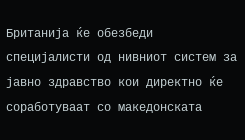Британија ќе обезбеди специјалисти од нивниот систем за јавно здравство кои директно ќе соработуваат со македонската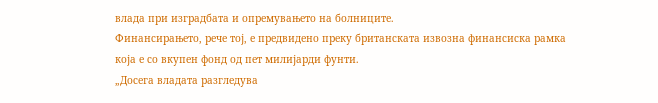влада при изградбата и опремувањето на болниците.
Финансирањето, рече тој, е предвидено преку британската извозна финансиска рамка која е со вкупен фонд од пет милијарди фунти.
„Досега владата разгледува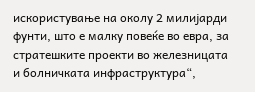искористување на околу 2 милијарди фунти, што е малку повеќе во евра, за стратешките проекти во железницата и болничката инфраструктура“,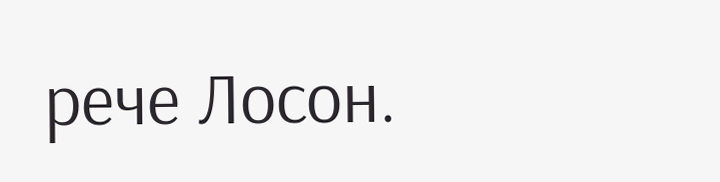рече Лосон.